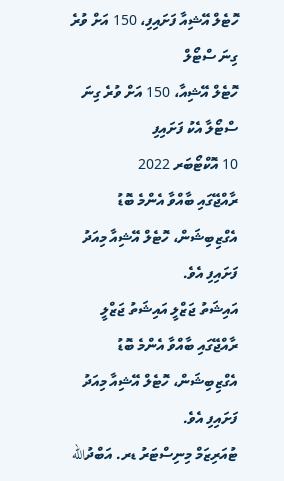ހޮޓެލް އޭޝިއާ ފަށައިފި، 150 އަށް ވުރެ ގިނަ ސްޓޯލް
ހޮޓެލް އޭޝިއާ، 150 އަށް ވުރެ ގިނަ ސްޓޯލާ އެކު ފަށައިފި
10 އޮކްޓޯބަރ 2022
ރާއްޖޭގައި ބާއްވާ އެންމެ ބޮޑު އެގްޒިބިޝަން، ހޮޓެލް އޭޝިއާ މިއަދު ފަށައިފި އެވެ.
އައިޝަތު ޖަޒްލީ އައިޝަތު ޖަޒްލީ
ރާއްޖޭގައި ބާއްވާ އެންމެ ބޮޑު އެގްޒިބިޝަން، ހޮޓެލް އޭޝިއާ މިއަދު ފަށައިފި އެވެ.
ޓުއަރިޒަމް މިނިސްޓަރު ޑރ. އަބްދުالله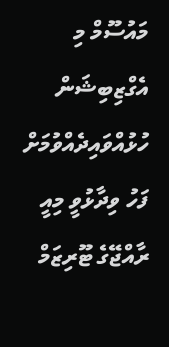މައުސޫމް މި އެގްޒިބިޝަން ހުޅުއްވައިދެއްވުމަށް ފަހު ވިދާޅުވީ މިއީ ރާއްޖޭގެ ޓޫރިޒަމް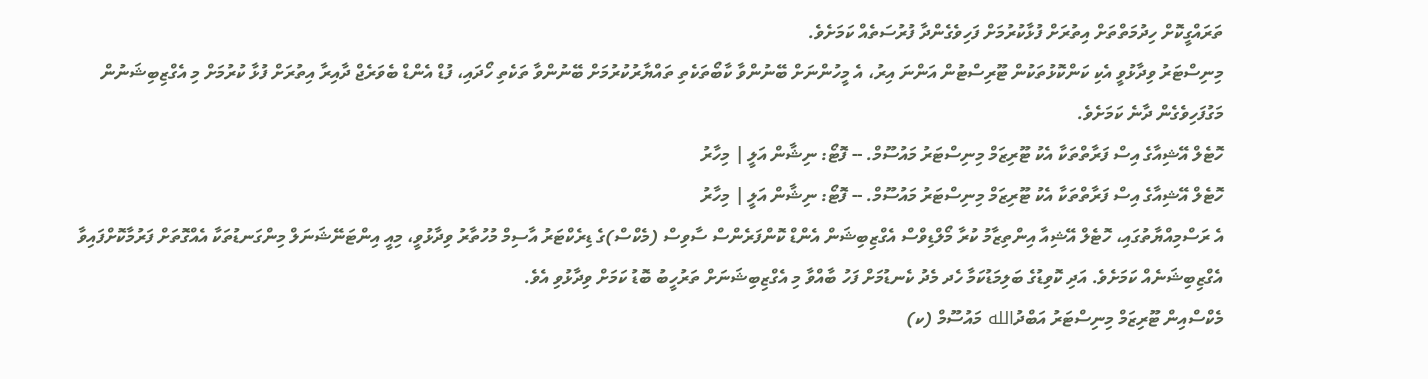ތަރައްގީކޮށް ހިދުމަތްތަށް އިތުރަށް ފުޅާކުރުމަށް ފަހިވެގެންދާ ފުރުސަތެއް ކަމަށެވެ.
މިނިސްޓަރު ވިދާޅުވީ އެކި ކަންކޮޅުތަކުން ޓޫރިސްޓުން އަންނަ އިރު، އެ މީހުންނަށް ބޭނުންވާ ކާބޯތަކެތި ތައްޔާރުކުރުމަށް ބޭނުންވާ ތަކެތި ހޯދައި، ފުޑް އެންޑް ބެވަރެޖް ދާއިރާ އިތުރަށް ފުޅާ ކުރުމަށް މި އެގްޒިބިޝަނުން މަގުފަހިވެގެން ދާނެ ކަމަށެވެ.
ހޮޓެލް އޭޝިއާގެ އިސް ފަރާތްތަކާ އެކު ޓޫރިޒަމް މިނިސްޓަރު މައުސޫމް. -- ފޮޓޯ: ނިޝާން އަލީ | މިހާރު
ހޮޓެލް އޭޝިއާގެ އިސް ފަރާތްތަކާ އެކު ޓޫރިޒަމް މިނިސްޓަރު މައުސޫމް. -- ފޮޓޯ: ނިޝާން އަލީ | މިހާރު
އެ ރަސްމިއްޔާތުގައި، ހޮޓެލް އޭޝިއާ އިންތިޒާމު ކުރާ މޯލްޑިވްސް އެގްޒިބިޝަން އެންޑް ކޮންފަރެންސް ސާވިސް (މެކްސް)ގެ ޑިރެކްޓަރު އާސިމް މުހުތާރު ވިދާޅުވީ، މިއީ އިންޓަނޭޝަނަލް މިންގަނޑުތަކާ އެއްގޮތަށް ފަރުމާކޮށްފައިވާ އެގްޒިބިޝަނެއް ކަމަށެވެ. އަދި ކޮވިޑުގެ ބަލިމަޑުކަމާ ހެދ މެދު ކެނޑުމަށް ފަހު ބާއްވާ މި އެގްޒިބިޝަނަށް ތަރުހީބު ބޮޑު ކަމަށް ވިދާޅުވި އެވެ.
މެކްސްއިން ޓޫރިޒަމް މިނިސްޓަރު އަބްދުالله މައުސޫމް (ކ)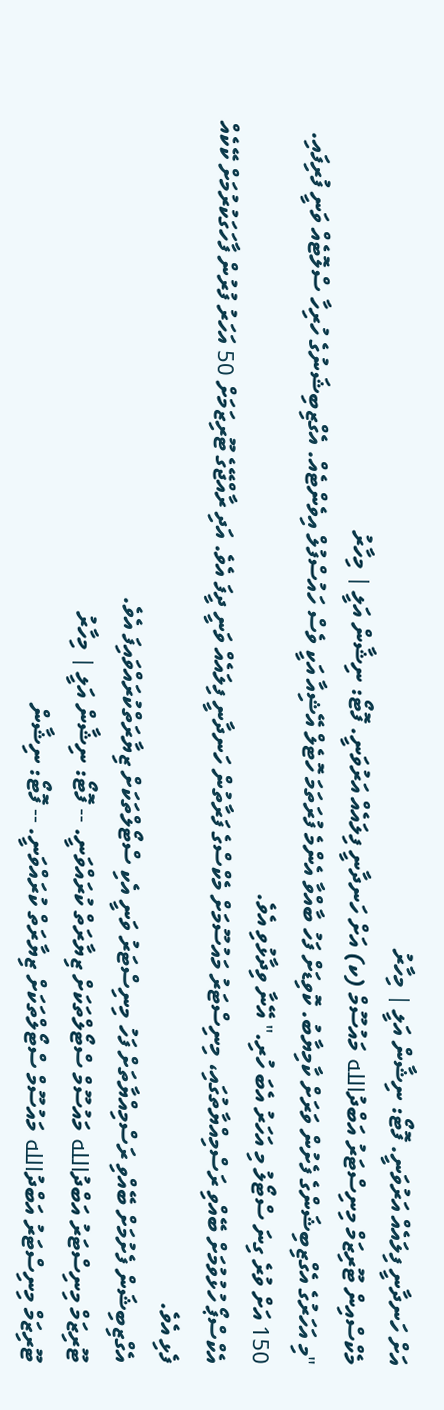އަށް ހަނދާނީ ފިލައެއް އަރުވަނީ. ފޮޓޯ: ނިޝާން އަލީ | މިހާރު
މެކްސްއިން ޓޫރިޒަމް މިނިސްޓަރު އަބްދުالله މައުސޫމް (ކ) އަށް ހަނދާނީ ފިލައެއް އަރުވަނީ. ފޮޓޯ: ނިޝާން އަލީ | މިހާރު
"މި އަހަރުގެ އެގްޒިބިޝަންގެ ފެށުން ވަރަށް ކާމިޔާބު. ކޮވިޑަށް ފަހު ބާއްވާ އެންމެ ފުރަތަމަ ހޮޓެލް އޭޝިއާ އަކީ ވެސް ހައުސްފުލް އިވެންޓެއް. އެގްޒިބިޝަނުގެ ހުރިހާ ސްލޮޓެއް ވަނީ ފުރިފައި. 150 އަށް ވުރެ ގިނަ ސްޓޯލު މި އަހަރު އެބަ ހުރި." އޭނާ ވިދާޅުވި އެވެ.
އެކްސްޕޯ ހުޅުވުމަށް ބޭއްވި ރަސްމިއްޔާތުގައި، މިނިސްޓަރު މައުސޫމަށް މެކްސްގެ ފަރާތުން ހަނދާނީ ފިލައެއް ވަނީ ދީފަ އެވެ. އަދި ރާއްޖޭގެ ޓޫރިޒަމަށް 50 އަހަރު ފުރުން ފާހަގަކުރުމަށް ކޭކެއް ފެޅި އެވެ.
އެގްޒިބިޝަން ފެށުމަށް ބޭއްވި ރަސްމިއްޔާތަށް ފަހު މިނިސްޓަރު ވަނީ އެކި ސްޓޯލްތަކަށް ޒިޔާރަތްކުރައްވައިފަ އެވެ.
ޓޫރިޒަމް މިނިސްޓަރު އަބްދުالله މައުސޫމް ސްޓޯލްތަކަށް ޒިޔާރަތް ކުރައްވަނީ. -- ފޮޓޯ: ނިޝާން އަލީ | މިހާރު
ޓޫރިޒަމް މިނިސްޓަރު އަބްދުالله މައުސޫމް ސްޓޯލްތަކަށް ޒިޔާރަތް ކުރައްވަނީ. -- ފޮޓޯ: ނިޝާން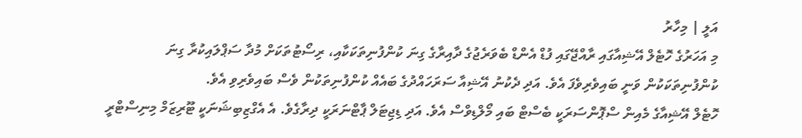އަލީ | މިހާރު
މި އަހަރުގެ ހޮޓެލް އޭޝިއާގައި ރާއްޖޭގައި ފުޑް އެންޑް ބެވަރެޖުގެ ދާއިރާގެ ގިނަ ކުންފުނިތަކަކާއި، ރިސޯޓުތަކަށް މުދާ ސަޕްލައިކުރާ ގިނަ ކުންފުނިތަކަކުން ވަނީ ބައިވެރިވެފަ އެވެ. އަދި ދެކުނު އޭޝިއާ ސަރަހައްދުގެ ބައެއް ކުންފުނިތަކުން ވެސް ބައިވެރިވި އެވެ.
ހޮޓެލް އޭޝިއާގެ މެއިން ސްޕޮންސަރަކީ ބެސްޓް ބައި މޯލްޑިވްސް އެވެ. އަދި ޑިޖިޓަލް ޕާޓްނަރަކީ ދިރާގެވެ. އެ އެގްޒިބިޝަނަކީ ޓޫރިޒަމް މިނިސްޓްރީ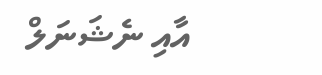އާއި ނެޝަނަލް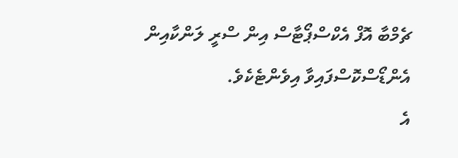ޗެމްބާ އޮފް އެކްސްޕޯޓާސް އިން ސްރީ ލަންކާއިން އެންޑޯސްކޮސްފައިވާ އިވެންޓެކެވެ.
އެ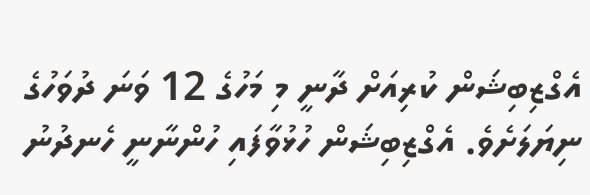އެގްޒިބިޝަން ކުރިއަށް ދާނީ މި މަހުގެ 12 ވަނަ ދުވަހުގެ ނިޔަލަށެވެ. އެގްޒިބިޝަން ހުޅުވާފައި ހުންނާނީ ހެނދުނު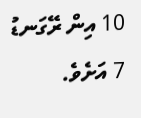10 އިން ރޭގަނޑު 7 އަށެވެ.